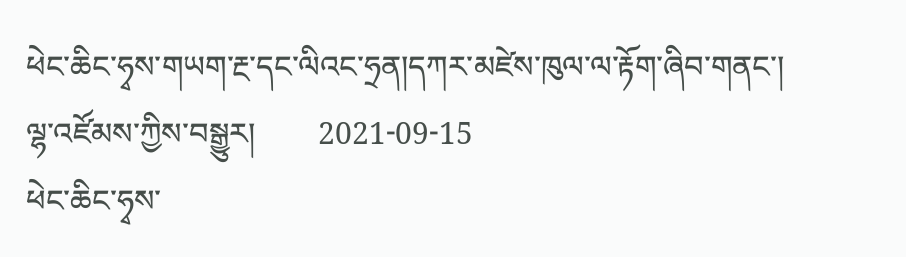ཕེང་ཆིང་ཧྭས་གཡག་རྔ་དང་ལིའང་ཧྲན།དཀར་མཛེས་ཁུལ་ལ་རྟོག་ཞིབ་གནང་།
ལྷ་འཛོམས་ཀྱིས་བསྒྱུར།        2021-09-15
ཕེང་ཆིང་ཧྭས་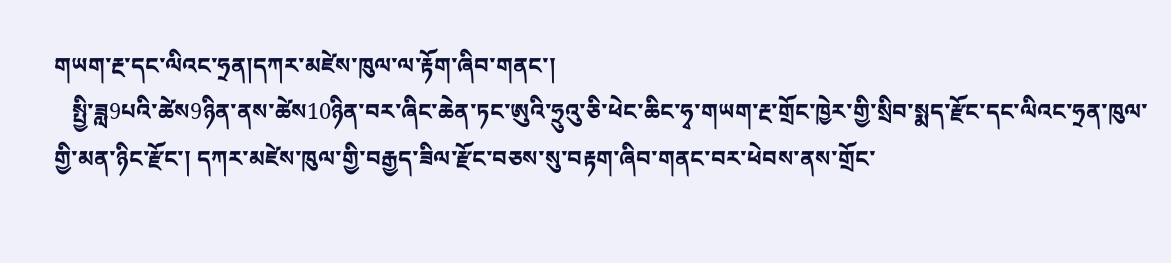གཡག་རྔ་དང་ལིའང་ཧྲན།དཀར་མཛེས་ཁུལ་ལ་རྟོག་ཞིབ་གནང་།
   སྤྱི་ཟླ9པའི་ཚེས9ཉིན་ནས་ཚེས10ཉིན་བར་ཞིང་ཆེན་ཏང་ཨུའི་ཧྲུའུ་ཅི་ཕེང་ཆིང་ཧྭ་གཡག་རྔ་གྲོང་ཁྱེར་གྱི་སྲིབ་སྨད་རྫོང་དང་ལིའང་ཧྲན་ཁུལ་གྱི་མན་ཉིང་རྫོང་། དཀར་མཛེས་ཁུལ་གྱི་བརྒྱད་ཟིལ་རྫོང་བཅས་སུ་བརྟག་ཞིབ་གནང་བར་ཕེབས་ནས་གྲོང་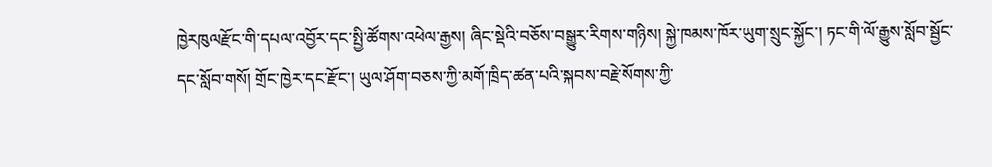ཁྱེརཁུལརྫོང་གི་དཔལ་འབྱོར་དང་སྤྱི་ཚོགས་འཕེལ་རྒྱས། ཞིང་སྡེའི་བཅོས་བསྒྱུར་རིགས་གཉིས། སྐྱེ་ཁམས་ཁོར་ཡུག་སྲུང་སྐྱོང་། ཏང་གི་ལོ་རྒྱུས་སློབ་སྦྱོང་དང་སློབ་གསོ། གྲོང་ཁྱེར་དང་རྫོང་། ཡུལ་ཤོག་བཅས་ཀྱི་མགོ་ཁྲིད་ཚན་པའི་སྐབས་བརྗེ་སོགས་ཀྱི་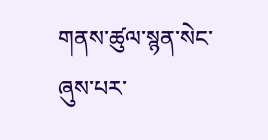གནས་ཚུལ་སྙན་སེང་ཞུས་པར་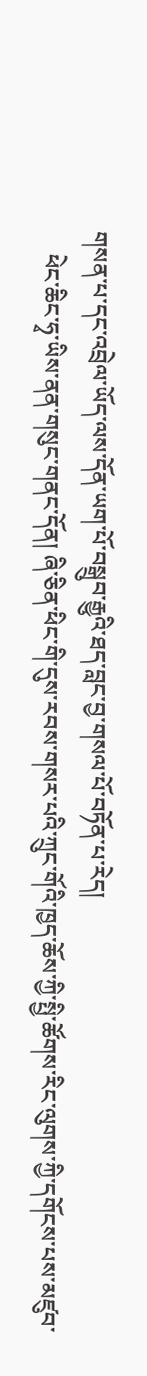གསན་པ་དང་འབྲེལ་ཡོད་ལས་དོན་ཡག་པོ་བསྒྲུབ་རྒྱུའི་ཐད་བླང་བྱ་གསལ་པོ་བཏོན་པ་རེད།
    ཕེང་ཆིང་ཧྭ་ཡིས་ནན་གསུང་གནང་དོན། ཞི་ཅིན་ཕིང་གི་དུས་རབས་གསར་པའི་ཀྲུང་གོའི་ཁྱད་ཆོས་ཀྱི་སྤྱི་ཚོགས་རིང་ལུགས་ཀྱི་དགོངས་པས་མཛུབ་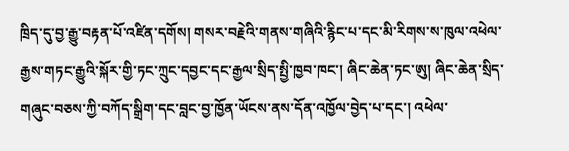ཁྲིད་དུ་བྱ་རྒྱུ་བརྟན་པོ་འཛིན་དགོས། གསར་བརྗེའི་གནས་གཞིའི་རྙིང་པ་དང་མི་རིགས་ས་ཁུལ་འཕེལ་རྒྱས་གཏང་རྒྱུའི་སྐོར་གྱི་ཏང་ཀྲུང་དབྱང་དང་རྒྱལ་སྲིད་སྤྱི་ཁྱབ་ཁང་། ཞིང་ཆེན་ཏང་ཨུ། ཞིང་ཆེན་སྲིད་གཞུང་བཅས་ཀྱི་བཀོད་སྒྲིག་དང་བླང་བྱ་ཁྱོན་ཡོངས་ནས་དོན་འཁྱོལ་བྱེད་པ་དང་། འཕེལ་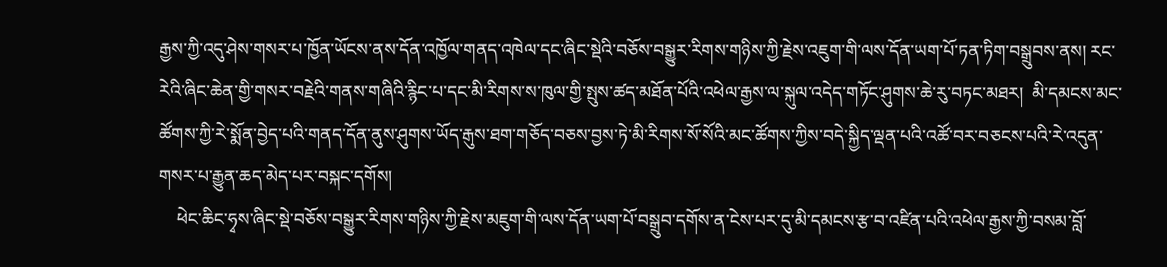རྒྱས་ཀྱི་འདུ་ཤེས་གསར་པ་ཁྱོན་ཡོངས་ནས་དོན་འཁྱོལ་གནད་འཁེལ་དང་ཞིང་སྡེའི་བཅོས་བསྒྱུར་རིགས་གཉིས་ཀྱི་རྗེས་འཇུག་གི་ལས་དོན་ཡག་པོ་ཏན་ཏིག་བསྒྲུབས་ནས། རང་རེའི་ཞིང་ཆེན་གྱི་གསར་བརྗེའི་གནས་གཞིའི་རྙིང་པ་དང་མི་རིགས་ས་ཁུལ་གྱི་སྤུས་ཚད་མཐོན་པོའི་འཕེལ་རྒྱས་ལ་སྐུལ་འདེད་གཏོང་ཤུགས་ཆེ་རུ་བཏང་མཐར།  མི་དམངས་མང་ཚོགས་ཀྱི་རེ་སྨོན་བྱེད་པའི་གནད་དོན་ནུས་ཤུགས་ཡོད་རྒུས་ཐག་གཅོད་བཅས་བྱས་ཏེ་མི་རིགས་སོ་སོའི་མང་ཚོགས་ཀྱིས་བདེ་སྐྱིད་ལྡན་པའི་འཚོ་བར་བཅངས་པའི་རེ་འདུན་གསར་པ་རྒྱུན་ཆད་མེད་པར་བསྐང་དགོས།
    ཕེང་ཆིང་ཧྭས་ཞིང་སྡེ་བཅོས་བསྒྱུར་རིགས་གཉིས་ཀྱི་རྗེས་མཇུག་གི་ལས་དོན་ཡག་པོ་བསྒྲུབ་དགོས་ན་ངེས་པར་དུ་མི་དམངས་རྩ་བ་འཛིན་པའི་འཕེལ་རྒྱས་ཀྱི་བསམ་བློ་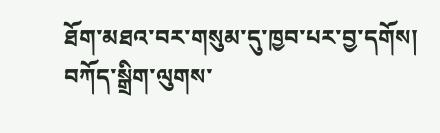ཐོག་མཐའ་བར་གསུམ་དུ་ཁྱབ་པར་བྱ་དགོས།  བཀོད་སྒྲིག་ལུགས་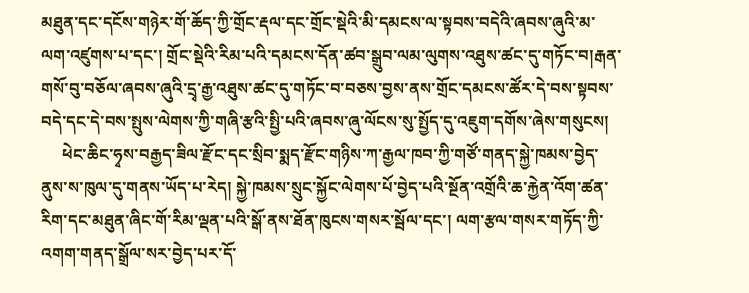མཐུན་དང་དངོས་གཉེར་གོ་ཆོད་ཀྱི་གྲོང་རྡལ་དང་གྲོང་སྡེའི་མི་དམངས་ལ་སྟབས་བདེའི་ཞབས་ཞུའི་མ་ལག་འཛུགས་པ་དང་། གྲོང་སྡེའི་རིམ་པའི་དམངས་དོན་ཚབ་སྒྲུབ་ལམ་ལུགས་འཐུས་ཚང་དུ་གཏོང་བ།རྒན་གསོ་བུ་བཅོལ་ཞབས་ཞུའི་དྲྭ་རྒྱ་འཐུས་ཚང་དུ་གཏོང་བ་བཅས་བྱས་ནས་གྲོང་དམངས་ཚོར་དེ་བས་སྟབས་བདེ་དང་དེ་བས་སྤུས་ལེགས་ཀྱི་གཞི་རྩའི་སྤྱི་པའི་ཞབས་ཞུ་ལོངས་སུ་སྤྱོད་དུ་འཇུག་དགོས་ཞེས་གསུངས།
     ཕེང་ཆིང་ཧྭས་བརྒྱད་ཟིལ་རྫོང་དང་སྲིབ་སྨད་རྫོང་གཉིས་ཀ་རྒྱལ་ཁབ་ཀྱི་གཙོ་གནད་སྐྱེ་ཁམས་བྱེད་ནུས་ས་ཁུལ་དུ་གནས་ཡོད་པ་རེད། སྐྱེ་ཁམས་སྲུང་སྐྱོང་ལེགས་པོ་བྱེད་པའི་སྔོན་འགྲོའི་ཆ་རྐྱེན་འོག་ཚན་རིག་དང་མཐུན་ཞིང་གོ་རིམ་ལྡན་པའི་སྒོ་ནས་ཐོན་ཁུངས་གསར་སྦོལ་དང་། ལག་རྩལ་གསར་གཏོད་ཀྱི་འགག་གནད་སྒྲོལ་སར་བྱེད་པར་དོ་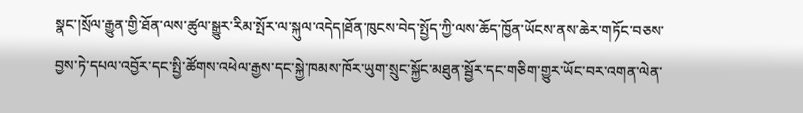སྣང་།སྲོལ་རྒྱུན་གྱི་ཐོན་ལས་ཚུལ་སྒྱུར་རིམ་སྤོར་ལ་སྐུལ་འདེད།ཐོན་ཁུངས་བེད་སྤྱོད་ཀྱི་ལས་ཆོད་ཁྱོན་ཡོངས་ནས་ཆེར་གཏོང་བཅས་བྱས་ཏེ་དཔལ་འབྱོར་དང་སྤྱི་ཚོགས་འཕེལ་རྒྱས་དང་སྐྱེ་ཁམས་ཁོར་ཡུག་སྲུང་སྐྱོང་མཐུན་སྦྱོར་དང་གཅིག་གྱུར་ཡོང་བར་འགན་ལེན་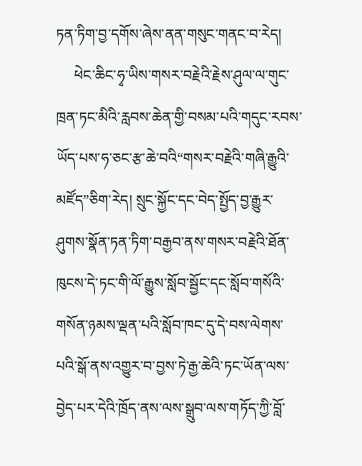ཏན་ཏིག་བྱ་དགོས་ཞེས་ནན་གསུང་གནང་བ་རེད།
     ཕེང་ཆིང་ཧྭ་ཡིས་གསར་བརྗེའི་རྗེས་ཤུལ་ལ་གུང་ཁྲན་ཏང་མིའི་རླབས་ཆེན་གྱི་བསམ་པའི་གདུང་རབས་ཡོད་པས་ཧ་ཅང་རྩ་ཆེ་བའི“གསར་བརྗེའི་གཞི་རྒྱུའི་མཛོད”ཅིག་རེད། སྲུང་སྐྱོང་དང་བེད་སྤྱོད་བྱ་རྒྱུར་ཤུགས་སྣོན་ཏན་ཏིག་བརྒྱབ་ནས་གསར་བརྗེའི་ཐོན་ཁུངས་དེ་ཏང་གི་ལོ་རྒྱུས་སློབ་སྦྱོང་དང་སློབ་གསོའི་གསོན་ཉམས་ལྡན་པའི་སློབ་ཁང་དུ་དེ་བས་ལེགས་པའི་སྒོ་ནས་འགྱུར་བ་བྱས་ཏེ་རྒྱ་ཆེའི་ཏང་ཡོན་ལས་བྱེད་པར་དེའི་ཁྲོད་ནས་ལས་སྒྲུབ་ལས་གཏོད་ཀྱི་བློ་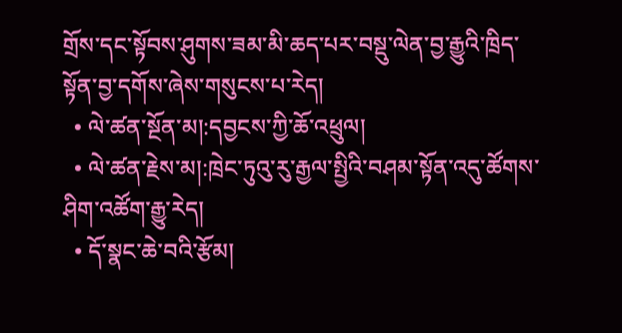གྲོས་དང་སྟོབས་ཤུགས་ཟམ་མི་ཆད་པར་བསྡུ་ལེན་བྱ་རྒྱུའི་ཁྲིད་སྟོན་བྱ་དགོས་ཞེས་གསུངས་པ་རེད།
  • ལེ་ཚན་སྔོན་མ།:དབྱངས་ཀྱི་ཆོ་འཕྲུལ།
  • ལེ་ཚན་རྗེས་མ།:ཁྲེང་ཏུའུ་རུ་རྒྱལ་སྤྱིའི་བཤམ་སྟོན་འདུ་ཚོགས་ཤིག་འཚོག་རྒྱུ་རེད།
  • དོ་སྣང་ཆེ་བའི་རྩོམ།